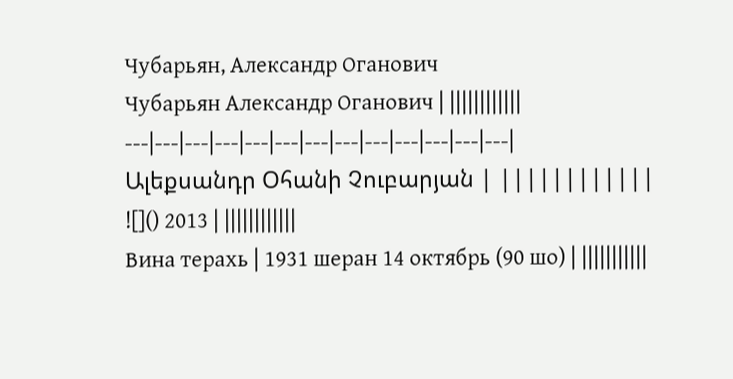Чубарьян, Александр Оганович
Чубарьян Александр Оганович | ||||||||||||
---|---|---|---|---|---|---|---|---|---|---|---|---|
Ալեքսանդր Օհանի Չուբարյան | ||||||||||||
![]() 2013 | ||||||||||||
Вина терахь | 1931 шеран 14 октябрь (90 шо) | |||||||||||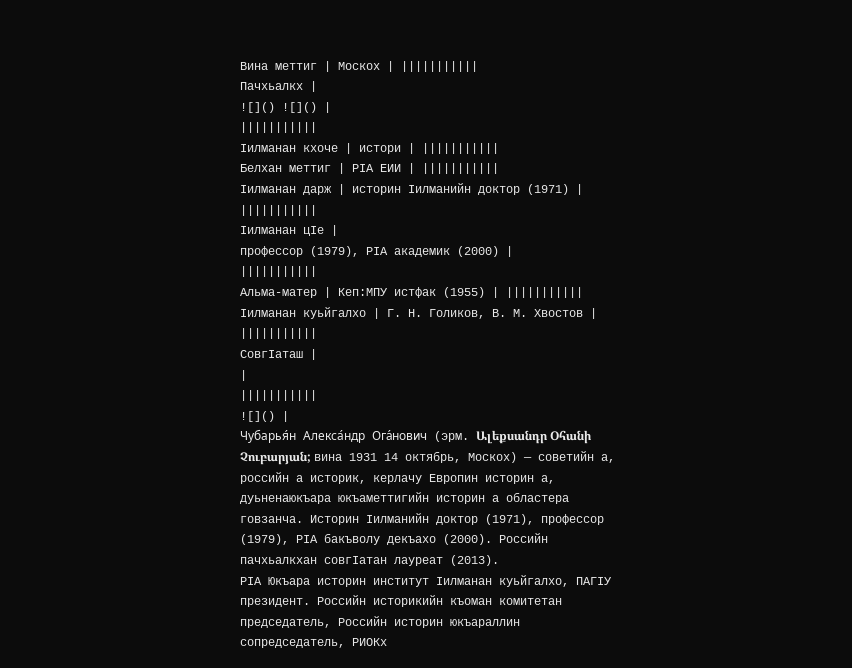Вина меттиг | Москох | |||||||||||
Пачхьалкх |
![]() ![]() |
|||||||||||
Ӏилманан кхоче | истори | |||||||||||
Белхан меттиг | РӀА ЕИИ | |||||||||||
Ӏилманан дарж | историн Ӏилманийн доктор (1971) | |||||||||||
Ӏилманан цӀе |
профессор (1979), РӀА академик (2000) |
|||||||||||
Альма-матер | Кеп:МПУ истфак (1955) | |||||||||||
Ӏилманан куьйгалхо | Г. Н. Голиков, В. М. Хвостов | |||||||||||
СовгӀаташ |
|
|||||||||||
![]() |
Чубарья́н Алекса́ндр Ога́нович (эрм. Ալեքսանդր Օհանի Չուբարյան; вина 1931 14 октябрь, Москох) — советийн а, российн а историк, керлачу Европин историн а, дуьненаюкъара юкъаметтигийн историн а областера говзанча. Историн Ӏилманийн доктор (1971), профессор (1979), РӀА бакъволу декъахо (2000). Российн пачхьалкхан совгӀатан лауреат (2013).
РӀА Юкъара историн институт Ӏилманан куьйгалхо, ПАГӀУ президент. Российн историкийн къоман комитетан председатель, Российн историн юкъараллин сопредседатель, РИОКх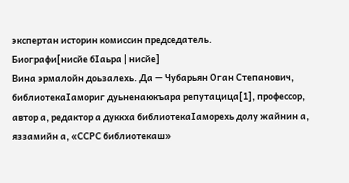экспертан историн комиссин председатель.
Биографи[нисйе бӀаьра | нисйе]
Вина эрмалойн доьзалехь. Да — Чубарьян Оган Степанович, библиотекаӀамориг дуьненаюкъара репутацица[1], профессор, автор а, редактор а дуккха библиотекаӀаморехь долу жайнин а, яззамийн а, «ССРС библиотекаш»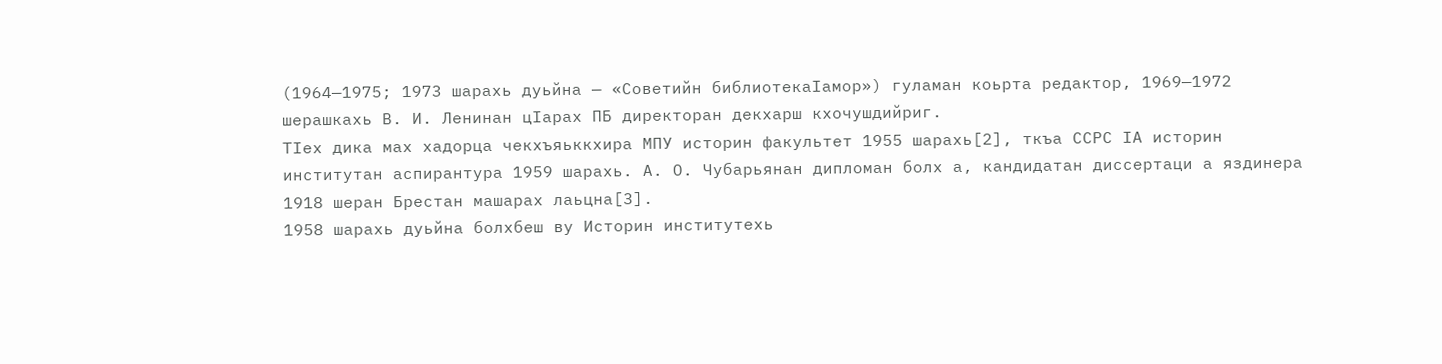(1964—1975; 1973 шарахь дуьйна — «Советийн библиотекаӀамор») гуламан коьрта редактор, 1969—1972 шерашкахь В. И. Ленинан цӀарах ПБ директоран декхарш кхочушдийриг.
ТӀех дика мах хадорца чекхъяьккхира МПУ историн факультет 1955 шарахь[2], ткъа ССРС ӀА историн институтан аспирантура 1959 шарахь. А. О. Чубарьянан дипломан болх а, кандидатан диссертаци а яздинера 1918 шеран Брестан машарах лаьцна[3].
1958 шарахь дуьйна болхбеш ву Историн институтехь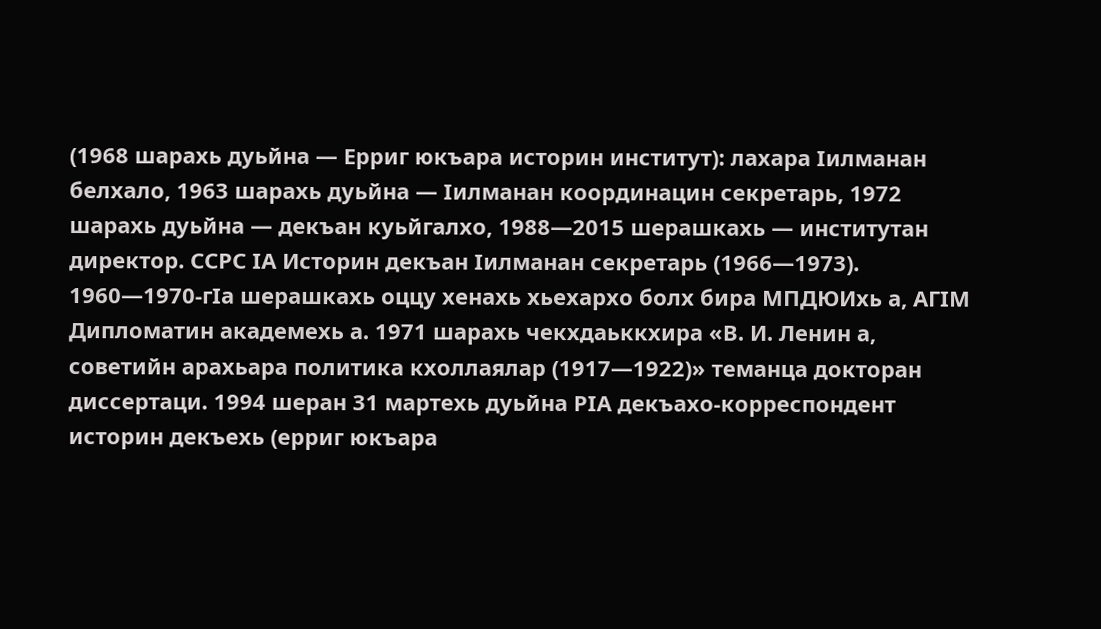(1968 шарахь дуьйна — Ерриг юкъара историн институт): лахара Ӏилманан белхало, 1963 шарахь дуьйна — Ӏилманан координацин секретарь, 1972 шарахь дуьйна — декъан куьйгалхо, 1988—2015 шерашкахь — институтан директор. ССРС ӀА Историн декъан Ӏилманан секретарь (1966—1973). 1960—1970-гӀа шерашкахь оццу хенахь хьехархо болх бира МПДЮИхь а, АГӀМ Дипломатин академехь а. 1971 шарахь чекхдаьккхира «В. И. Ленин а, советийн арахьара политика кхоллаялар (1917—1922)» теманца докторан диссертаци. 1994 шеран 31 мартехь дуьйна РӀА декъахо-корреспондент историн декъехь (ерриг юкъара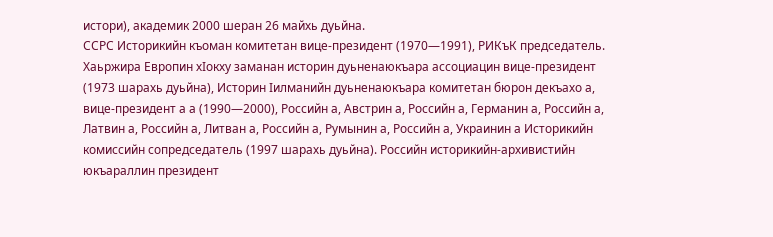истори), академик 2000 шеран 26 майхь дуьйна.
ССРС Историкийн къоман комитетан вице-президент (1970—1991), РИКъК председатель. Хаьржира Европин хӀокху заманан историн дуьненаюкъара ассоциацин вице-президент (1973 шарахь дуьйна), Историн Ӏилманийн дуьненаюкъара комитетан бюрон декъахо а, вице-президент а а (1990—2000), Российн а, Австрин а, Российн а, Германин а, Российн а, Латвин а, Российн а, Литван а, Российн а, Румынин а, Российн а, Украинин а Историкийн комиссийн сопредседатель (1997 шарахь дуьйна). Российн историкийн-архивистийн юкъараллин президент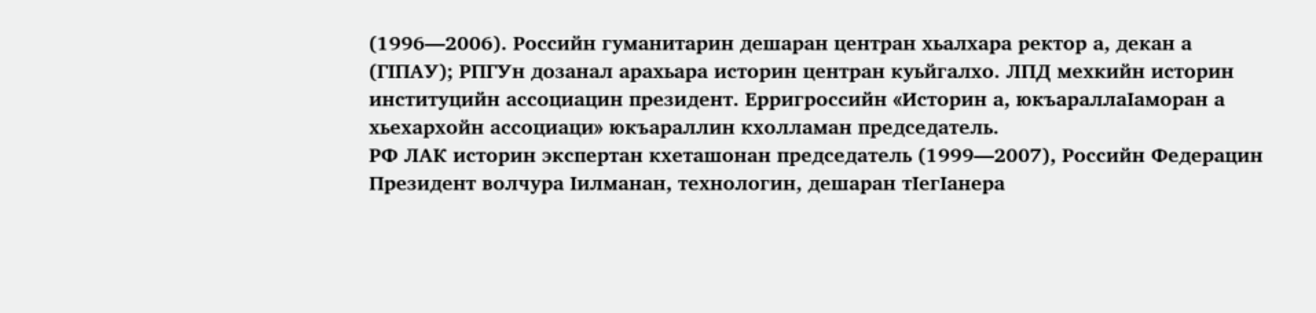(1996—2006). Российн гуманитарин дешаран центран хьалхара ректор а, декан а (ГӀПАУ); РПГУн дозанал арахьара историн центран куьйгалхо. ЛПД мехкийн историн институцийн ассоциацин президент. Ерригроссийн «Историн а, юкъараллаӀаморан а хьехархойн ассоциаци» юкъараллин кхолламан председатель.
РФ ЛАК историн экспертан кхеташонан председатель (1999—2007), Российн Федерацин Президент волчура Ӏилманан, технологин, дешаран тӀегӀанера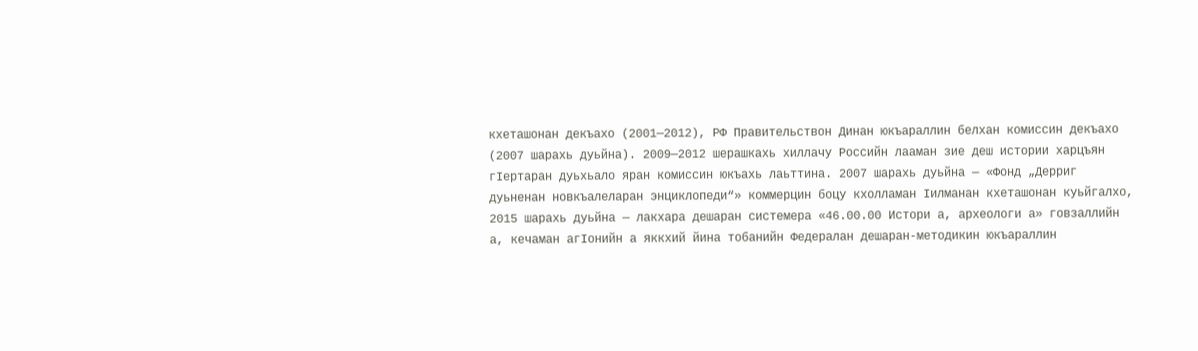кхеташонан декъахо (2001—2012), РФ Правительствон Динан юкъараллин белхан комиссин декъахо (2007 шарахь дуьйна). 2009—2012 шерашкахь хиллачу Российн лааман зие деш истории харцъян гӀертаран дуьхьало яран комиссин юкъахь лаьттина. 2007 шарахь дуьйна — «Фонд „Дерриг дуьненан новкъалеларан энциклопеди“» коммерцин боцу кхолламан Ӏилманан кхеташонан куьйгалхо, 2015 шарахь дуьйна — лакхара дешаран системера «46.00.00 Истори а, археологи а» говзаллийн а, кечаман агӀонийн а яккхий йина тобанийн Федералан дешаран-методикин юкъараллин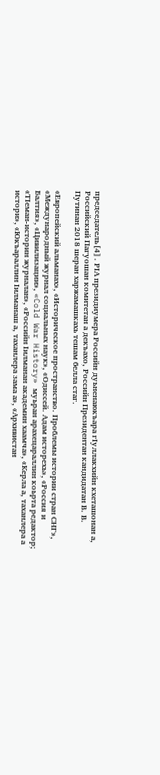председатель[4]. РӀА президиумера Российн дуьненаюкъара гӀуллакхийн кхеташонан а, Российский Пагуошан комитетан а декъахо, Российн Президентан кандидатан В. В. Путинан 2018 шеран харжамашкахь тешам белла стаг.

«Европейский альманах», «Историческое пространство. Проблемы истории стран СНГ», «Международный журнал социальных наук», «Одиссей. Адам исторехь», «Россия и Балтия», «Цивилизации», «Cold War History» муьран арахецараллин коьрта редактор; «ТӀеман-историн журналан», «Российн Ӏилманан академин хаамча», «Керла а, таханлера а истори», «Юкъараллин Ӏилманаш а, таханлера зама а», «Архивистан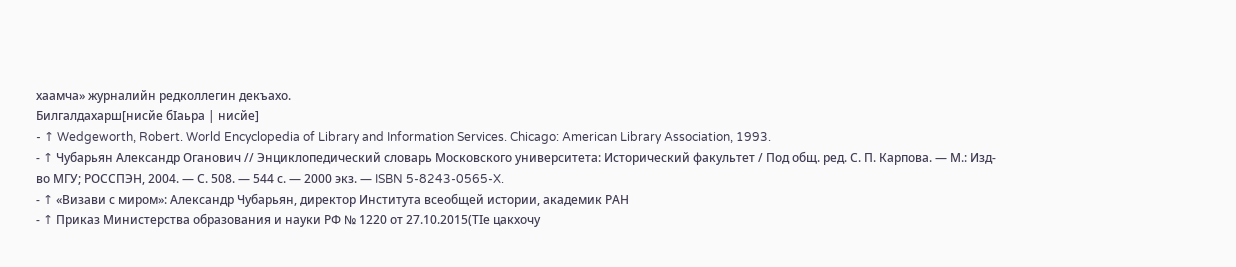хаамча» журналийн редколлегин декъахо.
Билгалдахарш[нисйе бӀаьра | нисйе]
- ↑ Wedgeworth, Robert. World Encyclopedia of Library and Information Services. Chicago: American Library Association, 1993.
- ↑ Чубарьян Александр Оганович // Энциклопедический словарь Московского университета: Исторический факультет / Под общ. ред. С. П. Карпова. — М.: Изд-во МГУ; РОССПЭН, 2004. — С. 508. — 544 с. — 2000 экз. — ISBN 5-8243-0565-X.
- ↑ «Визави с миром»: Александр Чубарьян, директор Института всеобщей истории, академик РАН
- ↑ Приказ Министерства образования и науки РФ № 1220 от 27.10.2015(ТӀе цакхочу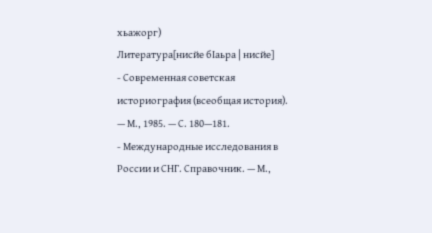хьажорг)
Литература[нисйе бӀаьра | нисйе]
- Современная советская историография (всеобщая история). — М., 1985. — С. 180—181.
- Международные исследования в России и СНГ. Справочник. — М.,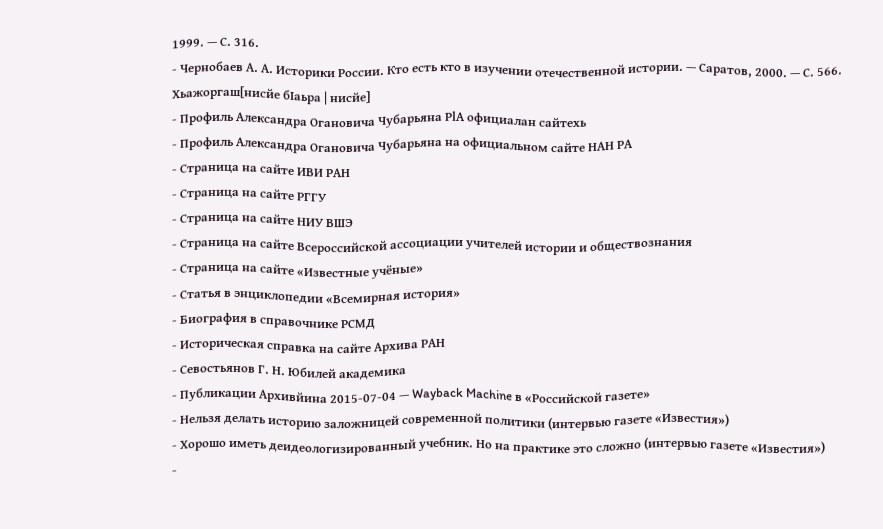1999. — С. 316.
- Чернобаев А. А. Историки России. Кто есть кто в изучении отечественной истории. — Саратов, 2000. — С. 566.
Хьажоргаш[нисйе бӀаьра | нисйе]
- Профиль Александра Огановича Чубарьяна РlА официалан сайтехь
- Профиль Александра Огановича Чубарьяна на официальном сайте НАН РА
- Страница на сайте ИВИ РАН
- Страница на сайте РГГУ
- Страница на сайте НИУ ВШЭ
- Страница на сайте Всероссийской ассоциации учителей истории и обществознания
- Страница на сайте «Известные учёные»
- Статья в энциклопедии «Всемирная история»
- Биография в справочнике РСМД
- Историческая справка на сайте Архива РАН
- Севостьянов Г. Н. Юбилей академика
- Публикации Архивйина 2015-07-04 — Wayback Machine в «Российской газете»
- Нельзя делать историю заложницей современной политики (интервью газете «Известия»)
- Хорошо иметь деидеологизированный учебник. Но на практике это сложно (интервью газете «Известия»)
-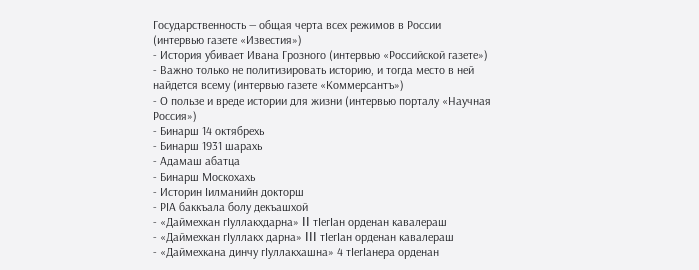Государственность — общая черта всех режимов в России (интервью газете «Известия»)
- История убивает Ивана Грозного (интервью «Российской газете»)
- Важно только не политизировать историю, и тогда место в ней найдется всему (интервью газете «Коммерсантъ»)
- О пользе и вреде истории для жизни (интервью порталу «Научная Россия»)
- Бинарш 14 октябрехь
- Бинарш 1931 шарахь
- Адамаш абатца
- Бинарш Москохахь
- Историн Ӏилманийн докторш
- РӀА баккъала болу декъашхой
- «Даймехкан гӀуллакхдарна» II тӀегӀан орденан кавалераш
- «Даймехкан гӀуллакх дарна» III тӀегӀан орденан кавалераш
- «Даймехкана динчу гӀуллакхашна» 4 тӀегӀанера орденан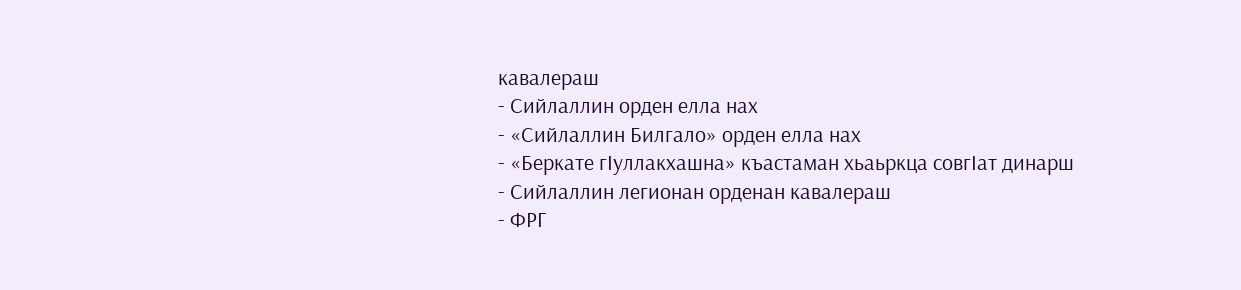кавалераш
- Сийлаллин орден елла нах
- «Сийлаллин Билгало» орден елла нах
- «Беркате гӀуллакхашна» къастаман хьаьркца совгӀат динарш
- Сийлаллин легионан орденан кавалераш
- ФРГ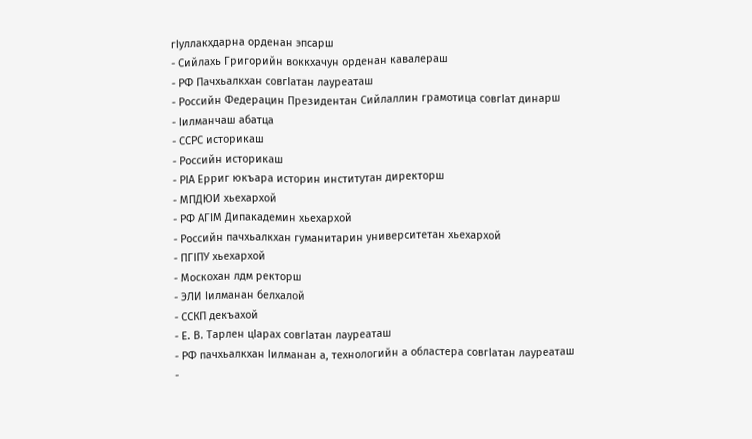гӀуллакхдарна орденан эпсарш
- Сийлахь Григорийн воккхачун орденан кавалераш
- РФ Пачхьалкхан совгӀатан лауреаташ
- Российн Федерацин Президентан Сийлаллин грамотица совгӀат динарш
- Ӏилманчаш абатца
- ССРС историкаш
- Российн историкаш
- РӀА Ерриг юкъара историн институтан директорш
- МПДЮИ хьехархой
- РФ АГӀМ Дипакадемин хьехархой
- Российн пачхьалкхан гуманитарин университетан хьехархой
- ПГӀПУ хьехархой
- Москохан лдм ректорш
- ЭЛИ Ӏилманан белхалой
- ССКП декъахой
- Е. В. Тарлен цӀарах совгӀатан лауреаташ
- РФ пачхьалкхан Ӏилманан а, технологийн а областера совгӀатан лауреаташ
-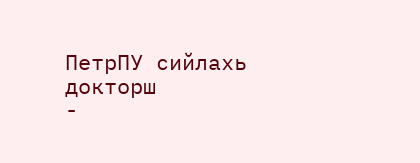ПетрПУ сийлахь докторш
-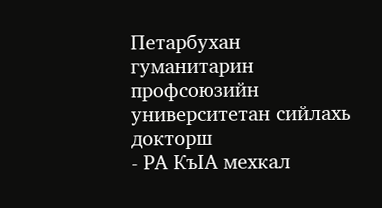Петарбухан гуманитарин профсоюзийн университетан сийлахь докторш
- РА КъӀА мехкал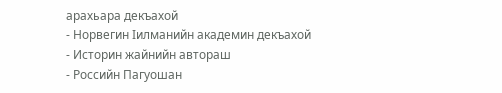арахьара декъахой
- Норвегин Ӏилманийн академин декъахой
- Историн жайнийн автораш
- Российн Пагуошан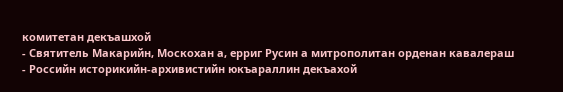комитетан декъашхой
- Святитель Макарийн, Москохан а, ерриг Русин а митрополитан орденан кавалераш
- Российн историкийн-архивистийн юкъараллин декъахой